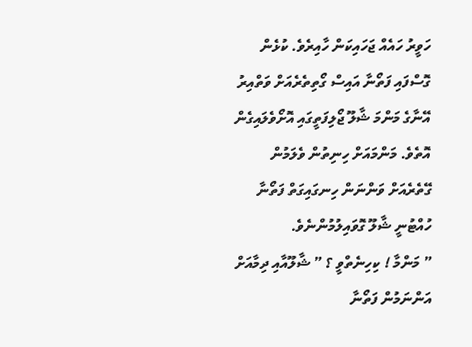ހަވީރު ހައެއް ޖަހައިކަން ހާއިރެވެ. ކުޅެން ގޮސްފައި ފަތޯނާ އައިސް ގޯތިތެރެއަށް ވަތްއިރު އޭނާގެ މަންމަ ޝާލޫ ޖޯލިފަތީގައި އޮށޯވެލައިގެން އޮތެވެ. މަންމައަށް ހިނިތުން ވެލަމުން ގޭތެރެއަށް ވަންނަން ހިނގައިގަތް ފަތޯނާ ހުއްޓުނީ ޝާލޫ ގޮވައިލުމުންނެވެ.
” މަންމާ ! ކިހިނެތްވީ ؟ ” ޝާލޫއާއި ދިމާއަށް އަންނަމުން ފަތޯނާ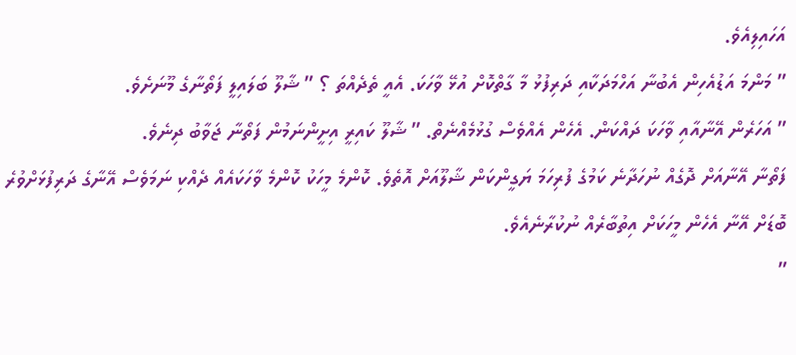އަހައިލިއެވެ.
” މަންމަ އަޑުއެހިން އެބުނާ އަހްމަދަކާއި ދަރިފުޅު މާ ގާތްކޮށް އުޅޭ ވާހަކަ. އެއީ ތެދެއްތަ ؟ ” ޝާލޫ ބަލައިލީ ފަތޯނާގެ މޫނަށެވެ.
” އަހަރެން އޭނާއާއި ވާހަކަ ދައްކަން. އެހެން އެއްވެސް ގުޅުމެއްނެތް. ” ޝާލޫ ކައިރީ އިށީންނަމުން ފަތޯނާ ޖަވާބު ދިނެވެ.
ފަތޯނާ އޭނާއަށް ދޮގެއް ނުހަދާނެ ކަމުގެ ފުރިހަމަ ޔަގީންކަން ޝާލޫއަށް އޮތެވެ. ކޮންމެ މީހަކު ކޮންމެ ވާހަކައެއް ދެއްކި ނަމަވެސް އޭނާގެ ދަރިފުޅަށްވުރެ ބޮޑަށް އޭނާ އެހެން މީހަކަށް އިތުބާރެއް ނުކުރާނެއެވެ.
”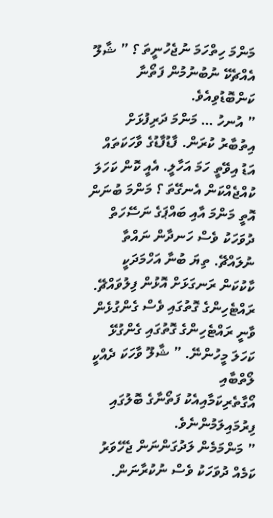މަންމަ ހިތްހަމަ ނުޖެހުނީތަ ؟ ” ޝާލޫ އެއްޗެކޭ ނުބުނުމުން ފަތޯނާ ކަންބޮޑުވިއެވެ.
” އުނހު … މަންމަ ދަރިފުޅަށް އިތުބާރު ކުރަން. ފާޑުފާޑުގެ ވާހަކަތައް އަޑު އިވޭތީ ހަމަ އަހާލީ. އެއީ ކޮން ކަހަލަ ކުއްޖެއްކަން އެނގޭތަ ؟ މަންމަ ބުނަން އޮތީ މަންމަ އާއި ބައްޕަގެ ނަސޭހަތް ދުވަހަކު ވެސް ހަނދާން ނައްތާ ނުލައްޗޭ. ތިޔަ ބުނާ އަހްމަދަކީ ކާކުކަން ރަނގަޅަށް އޮޅުން ފިލުވައްޗޭ. ރައްޓެހިންގެ ގޮތުގައި ވެސް ގެންގުޅެން ވާނީ ރައްޓެހިންގެ ގޮތުގައި ގެންގުޅޭ ކަހަލަ މީހުންނޭ. ” ޝާލޫ ވާހަކަ ދެއްކީ ލޯތްބާއި
އޯގާތެރިކަމާއިއެކު ފަތޯނާގެ ބޮލުގައި ފިރުމައިލަމުންނެވެ.
” މަންމަމެން ލަދުގަންނަން ޖެހޭވަރު ކަމެއް ދުވަހަކު ވެސް ނުކުރާނަން.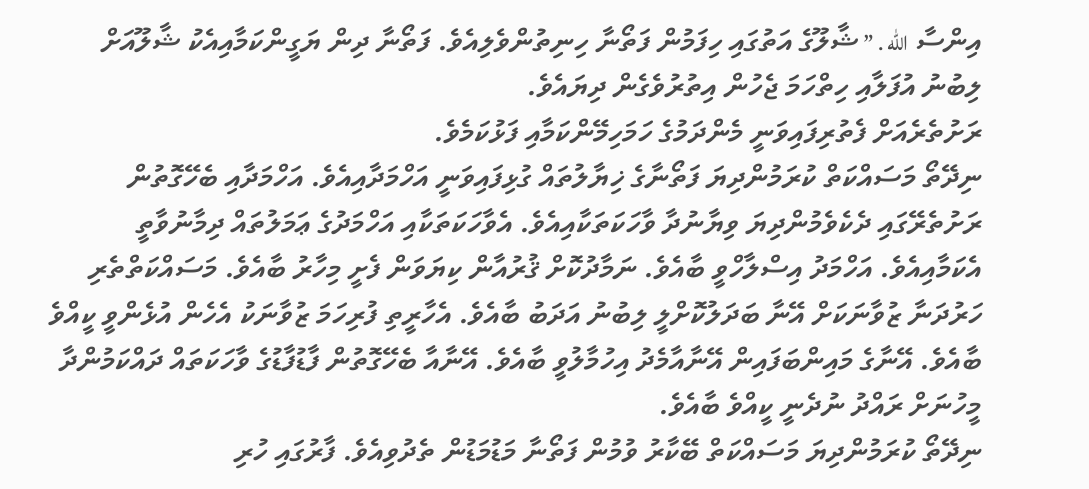އިންސާ الله . ” ޝާލޫގެ އަތުގައި ހިފަމުން ފަތޯނާ ހިނިތުންވެލިއެވެ. ފަތޯނާ ދިން ޔަގީންކަމާއިއެކު ޝާލޫއަށް ލިބުނު އުފަލާއި ހިތްހަމަ ޖެހުން އިތުރުވެގެން ދިޔައެވެ.
ރަށުތެރެއަށް ފެތުރިފައިވަނީ މެންދަމުގެ ހަމަހިމޭންކަމާއި ފަޅުކަމެވެ.
ނިދޭތޯ މަސައްކަތް ކުރަމުންދިޔަ ފަތޯނާގެ ޚިޔާލުތައް ގުޅިފައިވަނީ އަހްމަދާއިއެވެ. އަހްމަދާއި ބެހޭގޮތުން ރަށުތެރޭގައި ދެކެވެމުންދިޔަ ވިޔާނުދާ ވާހަކަތަކާއިއެވެ. އެވާހަކަތަކާއި އަހްމަދުގެ ޢަމަލުތައް ދިމާނުވާތީ އެކަމާއިއެވެ. އަހްމަދު އިސްލާހްވީ ބާއެވެ. ނަމާދުކޮށް ޤުރުއާން ކިޔަވަން ފެށީ މިހާރު ބާއެވެ. މަސައްކަތްތެރި ހަރުދަނާ ޒުވާނަކަށް އޭނާ ބަދަލުކޮށްލީ ލިބުނު އަދަބު ބާއެވެ. އެހާރީތި ފުރިހަމަ ޒުވާނަކު އެހެން އުޅެންވީ ކީއްވެ ބާއެވެ. އޭނާގެ މައިންބަފައިން އޭނާއާމެދު އިހުމާލުވީ ބާއެވެ. އޭނާއާ ބެހޭގޮތުން ފާޑުފާޑުގެ ވާހަކަތައް ދައްކަމުންދާ މީހުނަށް ރައްދު ނުދެނީ ކީއްވެ ބާއެވެ.
ނިދޭތޯ ކުރަމުންދިޔަ މަސައްކަތް ބޭކާރު ވުމުން ފަތޯނާ މަޑުމަޑުން ތެދުވިއެވެ. ފާރުގައި ހުރި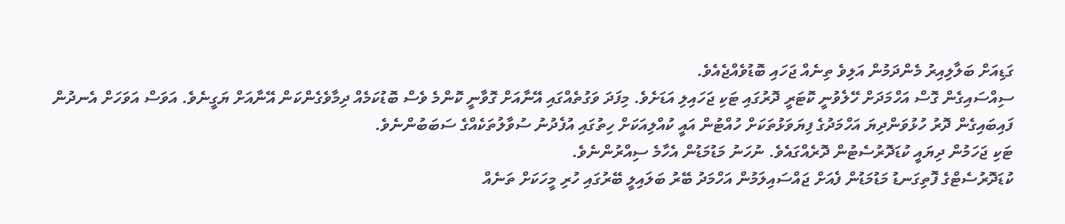ގަޑިއަށް ބަލާލިއިރު މެންދަމުން އަލިވެ ތިނެއް ޖަހައި ބޮޑުވެއްޖެއެވެ.
ސިއްސައިގެން ގޮސް އަހްމަދަށް ހޭލެވުނީ ކޮޓަރީ ދޮރުގައި ޓަކި ޖަހައިލި އަޑަށެވެ. މިފަދަ ވަގުތެއްގައި އޭނާއަށް ގޮވާނީ ކޮންމެ ވެސް ބޮޑުކަމެއް ދިމާވެގެންކަން އޭނާއަށް ޔަގީނެވެ. އަވަސް އަވަހަށް އެނދުން ފައިބައިގެން ދޮރު ހުޅުވަންދިޔަ އަހްމަދުގެ ފިޔަވަޅުތަކަށް ހުއްޓުން އައީ ކުއްލިއަކަށް ހިތުގައި އުފެދުނު ސުވާލުތަކެއްގެ ސަބަބުންނެވެ.
ޓަކި ޖަހަމުން ދިޔައީ ކުޑަދޮރުސެޓުން ދޮރެއްގައެވެ. ނުހަނު މަޑުމަޑުން އެހާމެ ސިއްރުންނެވެ.
ކުޑަދޮރުސެޓްގެ ފޮތިގަނޑު މަޑުމަޑުން ފެއަށް ޖައްސައިލަމުން އަހްމަދު ބޭރު ބަލައިލީ ބޭރުގައި ހުރި މީހަކަށް ތަނެއް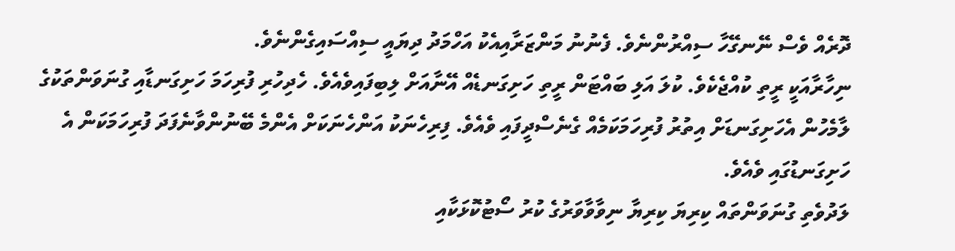ދޮރެއް ވެސް ނޭނގޭހާ ސިއްރުންނެވެ. ފެނުނު މަންޒަރާއިއެކު އަހްމަދު ދިޔައީ ސިއްސައިގެންނެވެ.
ނިހާރާއަކީ ރީތި ކުއްޖެކެވެ. ކުލަ އަލި ބައްޓަން ރީތި ހަށިގަނޑެއް އޭނާއަށް ލިބިފައިވެއެވެ. ހެދިހުރި ފުރިހަމަ ހަށިގަނޑާއި ގުނަވަންތަކުގެ ލާމެހުން އެހަށިގަނޑަށް އިތުރު ފުރިހަމަކަމެއް ގެނެސްދީފައި ވެއެވެ. ފިރިހެނަކު އަންހެނަކަށް އެންމެ ބޭނުންވާނެފަދަ ފުރިހަމަކަން އެ ހަށިގަނޑުގައި ވެއެވެ.
ލަދުވެތި ގުނަވަންތައް ކިރިޔަ ކިރިޔާ ނިވާވާވަރުގެ ކުރު ސޯޓުކޮޅަކާއި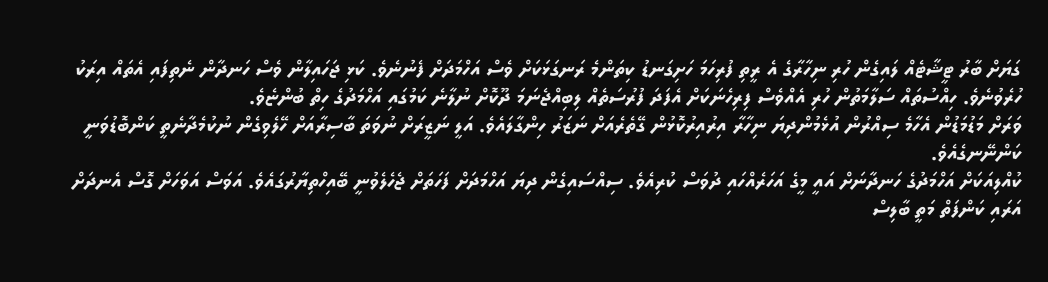ގަޔަށް ބާރު ޓީޝާޓެއް ލައިގެން ހުރި ނިހާރާގެ އެ ރީތި ފުރިހަމަ ހަށިގަނޑު ކިތަންމެ ރަނގަޅަކަށް ވެސް އަހްމަދަށް ފެނުނެވެ. ކަޅި ޖަހައިލާން ވެސް ހަނދާން ނެތިފައި އެތައް އިރަކު ހުރެވުނެވެ. ހިއްސުތައް ސަލާމަތުން ހުރި އެއްވެސް ފިރިހެނަކަށް އެފަދަ ފުރުސަތެއް ލިބިއްޖެނަމަ ދޫކޮށް ނުލާނެ ކަމުގައި އަހްމަދުގެ ހިތް ބުންޏެވެ.
ވަރަށް މަޑުމަޑުން އެހާމެ ސިއްރުން އުޅެމުންދިޔަ ނިހާރާ އިރުއިރުކޮޅުން ގޭތެރެއަށް ނަޒަރު ހިންގާލައެވެ. އަލީ ނަޒީރަށް ނުވަތަ ބާސިރާއަށް ހޭލެވިގެން ނުކުމެދާނެތީ ކަންބޮޑުވަނީ ކަންނޭނގެއެވެ.
ކުއްލިއަކަށް އަހްމަދުގެ ހަނދާނަށް އައީ މީގެ އަހަރެއްހައި ދުވަސް ކުރިއެވެ. ސިއްސައިގެން ދިޔަ އަހްމަދަށް ފަހަތަށް ޖެހެލެވުނީ ބޭއިހްތިޔާރުގައެވެ. އަވަސް އަވަހަށް ގޮސް އެނދަށް އަރައި ކަންފަތް މަތީ ބާލިސް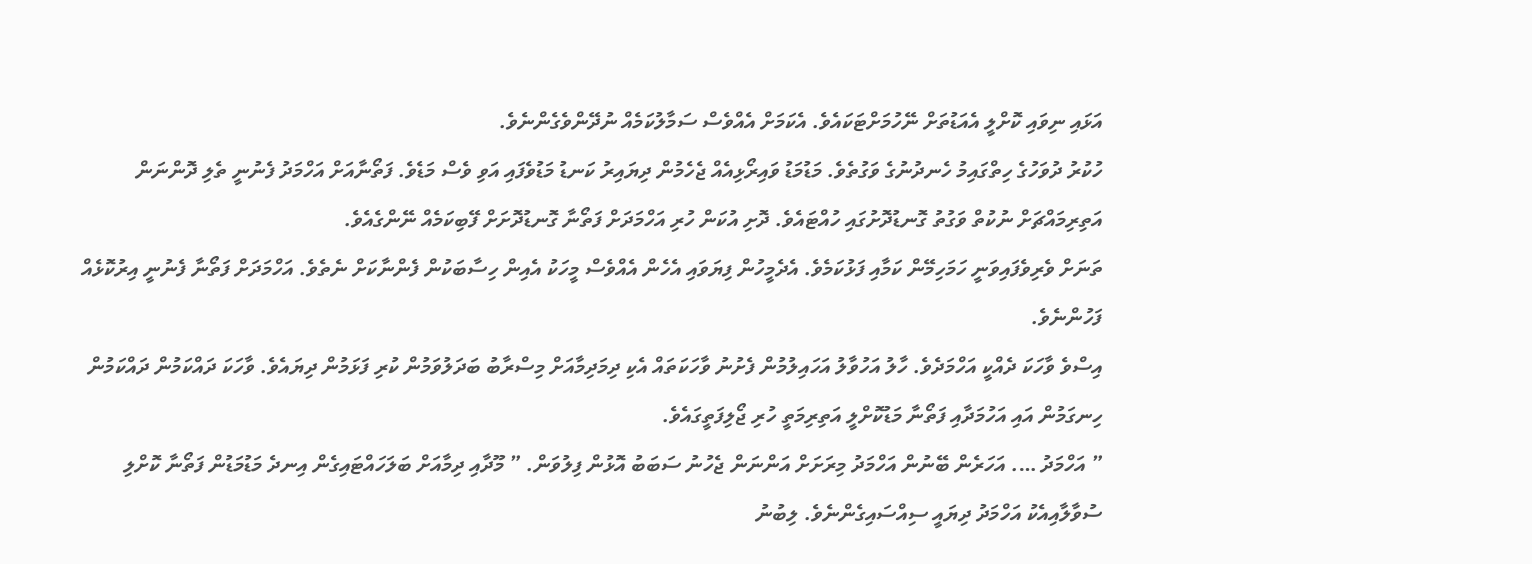އަޅައި ނިވައި ކޮށްލީ އެއަޑުތަށް ނޭހުމަށްޓަކައެވެ. އެކަމަށް އެއްވެސް ސަމާލުކަމެއް ނުދޭންވެގެންނެވެ.
ހުކުރު ދުވަހުގެ ހިތްގައިމު ހެނދުނުގެ ވަގުތެވެ. މަޑުމަޑު ވައިރޯޅިއެއް ޖެހެމުން ދިޔައިރު ކަނޑު މަޑުވެފައި އަވި ވެސް މަޑެވެ. ފަތޯނާއަށް އަހްމަދު ފެނުނީ ތެލި ދޮންނަން އަތިރިމައްޗަށް ނުކުތް ވަގުތު ގޮނޑުދޮށުގައި ހުއްޓައެވެ. ދޮށި އުކަން ހުރި އަހްމަދަށް ފަތޯނާ ގޮނޑުދޮށަށް ފޭބިކަމެއް ނޭންގެއެވެ.
ތަނަށް ވެރިވެފައިވަނީ ހަމަހިމޭން ކަމާއި ފަޅުކަމެވެ. އެދެމީހުން ފިޔަވައި އެހެން އެއްވެސް މީހަކު އެއިން ހިސާބަކުން ފެންނާކަށް ނެތެވެ. އަހްމަދަށް ފަތޯނާ ފެނުނީ އިރުކޮޅެއް ފަހުންނެވެ.
އިސްވެ ވާހަކަ ދެއްކީ އަހްމަދެވެ. ހާލު އަހުވާލު އަހައިލުމުން ފެށުނު ވާހަކަތައް އެކި ދިމަދިމާއަށް މިސްރާބު ބަދަލުވަމުން ކުރި ފަޅަމުން ދިޔައެވެ. ވާހަކަ ދައްކަމުން ދައްކަމުން ހިނގަމުން އައި އަހުމަދާއި ފަތޯނާ މަޑުކޮށްލީ އަތިރިމަތީ ހުރި ޖޯލިފަތީގައެވެ.
” އަހްމަދު …. އަހަރެން ބޭނުން އަހްމަދު މިރަށަށް އަންނަން ޖެހުނު ސަބަބު އޮޅުން ފިލުވަން. ” މޫދާއި ދިމާއަށް ބަލަހައްޓައިގެން އިނދެ މަޑުމަޑުން ފަތޯނާ ކޮށްލި ސުވާލާއިއެކު އަހްމަދު ދިޔައީ ސިއްސައިގެންނެވެ. ލިބުނު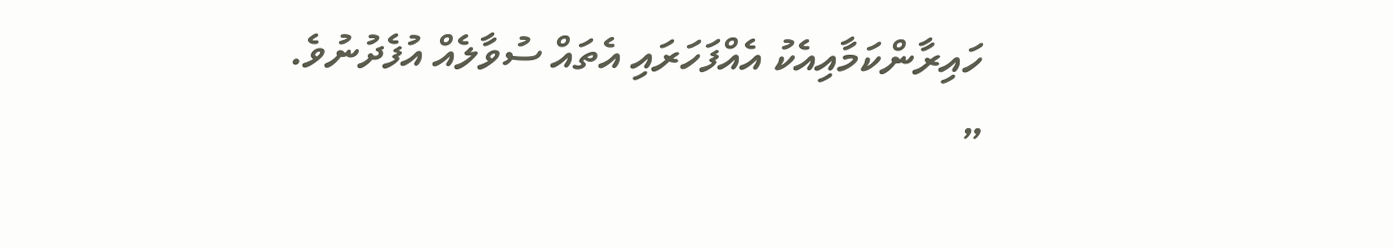ހައިރާންކަމާއިއެކު އެއްފަހަރައި އެތައް ސުވާލެއް އުފެދުނުވެ.
”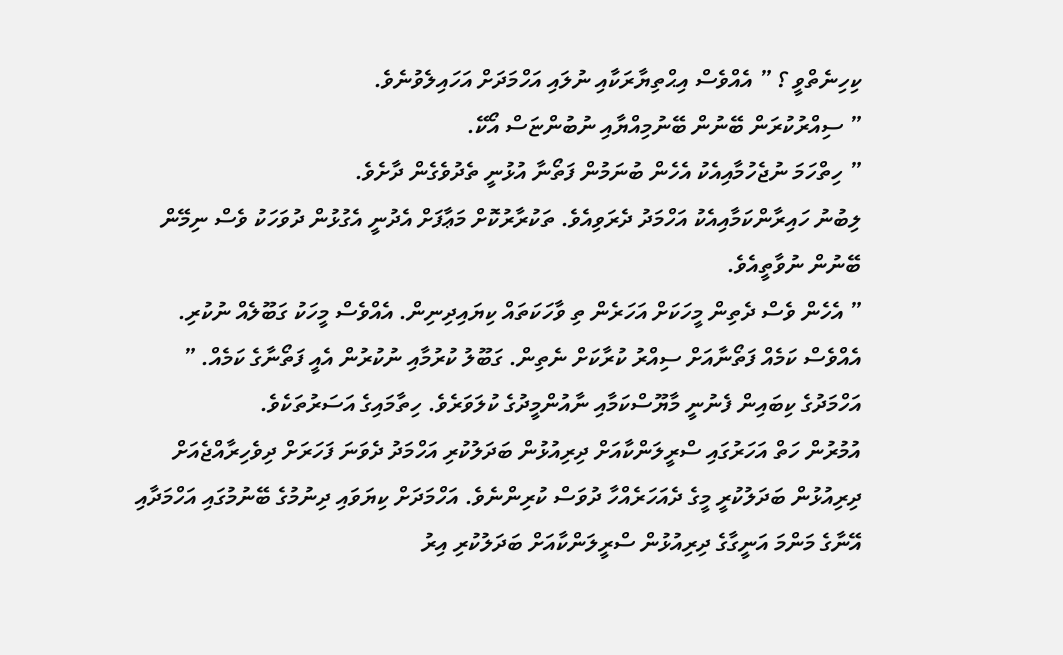ކިހިނެތްވީ ؟ ” އެއްވެސް އިޙްތިޔާރަކާއި ނުލައި އަހްމަދަށް އަހައިލެވުނެވެ.
” ސިއްރުކުރަން ބޭނުން ބޭނުމިއްޔާއި ނުބުންޏަސް އޯކޭ.
” ހިތްހަމަ ނުޖެހުމާއިއެކު އެހެން ބުނަމުން ފަތޯނާ އުޅުނީ ތެދުވެގެން ދާށެވެ.
ލިބުނު ހައިރާންކަމާއިއެކު އަހްމަދު ދެރަވިއެވެ. ތަކުރާރުކޮށް މަޢާފަށް އެދުނީ އެގުޅުން ދުވަހަކު ވެސް ނިމޭން ބޭނުން ނުވާތީއެވެ.
” އެހެން ވެސް ދެތިން މީހަކަށް އަހަރެން ތި ވާހަކަތައް ކިޔައިދިނިން. އެއްވެސް މީހަކު ގަބޫލެއް ނުކުރި. އެއްވެސް ކަމެއް ފަތޯނާއަށް ސިއްރު ކުރާކަށް ނެތިން. ގަބޫލު ކުރުމާއި ނުކުރުން އެއީ ފަތޯނާގެ ކަމެއް. ” އަހްމަދުގެ ކިބައިން ފެނުނީ މާޔޫސްކަމާއި ނާއުންމީދުގެ ކުލަވަރެވެ. ހިތާމައިގެ އަސަރުތަކެވެ.
އުމުރުން ހަތް އަހަރުގައި ސްރީލަންކާއަށް ދިރިއުޅުން ބަދަލުކުރި އަހްމަދު ދެވަނަ ފަހަރަށް ދިވެހިރާއްޖެއަށް ދިރިއުޅުން ބަދަލުކުރީ މީގެ ދެއަހަރެއްހާ ދުވަސް ކުރިންނެވެ. އަހްމަދަށް ކިޔަވައި ދިނުމުގެ ބޭނުމުގައި އަހްމަދާއި އޭނާގެ މަންމަ އަނީގާގެ ދިރިއުޅުން ސްރީލަންކާއަށް ބަދަލުކުރި އިރު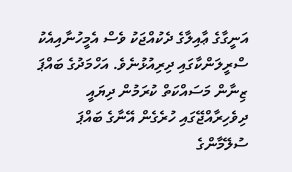އަނީގާގެ ޢާއިލާގެ ދެކުއްޖަކު ވެސް އެމީހުނާއިއެކު ސްރީލަންކާގައި ދިރިއުޅުނެވެ. އަހްމަދުގެ ބައްޕަ ޒިނާން މަސައްކަތް ކުރަމުން ދިޔައީ ދިވެހިރާއްޖޭގައި ހުރެގެން އޭނާގެ ބައްޕަ ސުލޭމާންގެ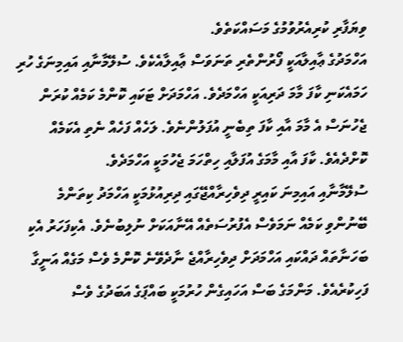ވިޔަފާރި ކުރިއެރުވުމުގެ މަސައްކަތެވެ.
އަހްމަދުގެ ޢާއިލާއަކީ ފޯރުންތެރި ތަނަވަސް ޢާއިލާއެކެވެ. ސުލޭމާނާއި އައިމިނަގެ ހުރި ހަމައެކަނި ކާފަ މާމަ ދަރިއަކީ އަހްމަދެވެ. އަހްމަދަށް ޓަކައި ކޮންމެ ކަމެއް ކުރަން ޖެހުނަސް އެ މާމަ އާއި ކާފަ ތިބެނީ އުފަލުންނެވެ. ލަހެއް ފަހެއް ނެތި އެކަމެއް ކޮށްދެއެވެ. ކާފަ އާއި މާމަގެ އުފަލާއި ހިތްހަމަ ޖެހުމަކީ އަހްމަދެވެ.
ސުލޭމާނާއި އައިމިނަ ކައިރީ ދިވެހިރާއްޖޭގައި ދިރިއުޅުމަކީ އަހްމަދު ކިތަންމެ ބޭނުންވި ކަމެއް ނަމަވެސް އެފުރުސަތެއް އޭނާއަކަށް ނުލިބުނެވެ. އެކިފަހަރު އެކި ބަހަނާތައް ދައްކައި އަހްމަދަށް ދިވެހިރާއްޖެ ނާދެވޭނެ ކޮންމެ ވެސް މަގެއް އަނީގާ ފަހިކުރެއެވެ. މަންމަގެ ބަސް އަހައިގެން ހުރުމަކީ ބައްޕަގެ އަބަދުގެ ވެސް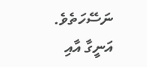ނަސޭހަތެވެ.
އަނީގާ އާއި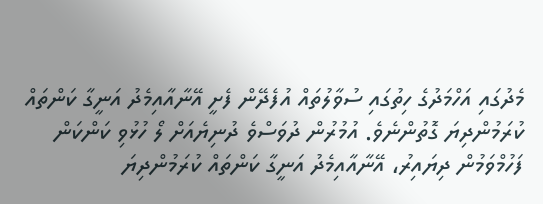މެދުގައި އަހްމަދުގެ ހިތުގައި ސުވާލުތައް އުފެދޭން ފެށީ އޭނާއާއިމެދު އަނީގާ ކަންތައް ކުރަމުންދިޔަ ގޮތުންނެވެ. އުމުރުން ދުވަސްވެ ދުނިޔެއަށް ލޯ ހުޅުވި ކަންކަން ފަހުމްވަމުން ދިޔައިރު، އޭނާއާއިމެދު އަނީގާ ކަންތައް ކުރަމުންދިޔަ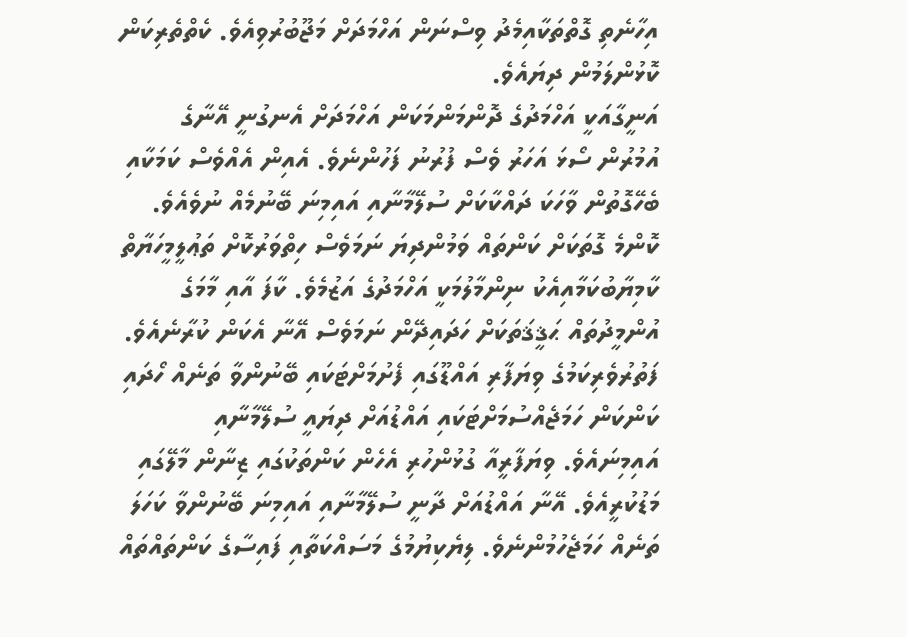އިހާނެތި ގޮތްތަކާއިމެދު ވިސްނަން އަހްމަދަށް މަޖޫބުރުވިއެވެ. ކެތްތެރިކަން ކޮޅުންލަމުން ދިޔައެވެ.
އަނީގާއަކީ އަހްމަދުގެ ދޮންމަންމަކަން އަހްމަދަށް އެނގުނީ އޭނާގެ އުމުރުން ސޯޅަ އަހަރު ވެސް ފުރުނު ފަހުންނެވެ. އެއިން އެއްވެސް ކަމަކާއި ބެހޭގޮތުން ވާހަކަ ދައްކާކަށް ސުލޭމާނާއި އައިމިނަ ބޭނުމެއް ނުވެއެވެ.
ކޮންމެ ގޮތަކަށް ކަންތައް ވަމުންދިޔަ ނަމަވެސް ހިތްވަރުކޮށް ތަޢުލީމީހަޔާތް ކާމިޔާބުކަމާއިއެކު ނިންމާލުމަކީ އަހްމަދުގެ އަޒުމެވެ. ކާފަ އާއި މާމަގެ އުންމީދުތައް ޙަޤީޤަތަކަށް ހަދައިދޭން ނަމަވެސް އޭނާ އެކަން ކުރާނެއެވެ.
ފަތުރުވެރިކަމުގެ ވިޔަފާރި އައްޑޫގައި ފެށުމަށްޓަކައި ބޭނުންވާ ތަނެއް ހޯދައި ކަންކަން ހަމަޖެއްސުމަށްޓަކައި އައްޑުއަށް ދިޔައީ ސުލޭމާނާއި އައިމިނައެވެ. ވިޔަފާރީއާ ގުޅުންހުރި އެހެން ކަންތަކުގައި ޒިނާން މާލޭގައި މަޑުކުރީއެވެ. އޭނާ އައްޑުއަށް ދާނީ ސުލޭމާނާއި އައިމިނަ ބޭނުންވާ ކަހަލަ ތަނެއް ހަމަޖެހުމުންނެވެ. ލިޔެކިޔުމުގެ މަސައްކަތާއި ފައިސާގެ ކަންތައްތައް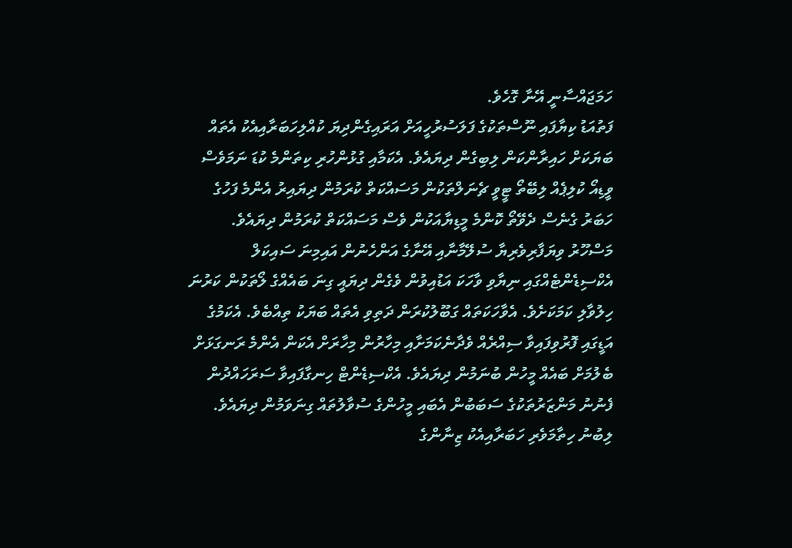ހަމަޖައްސާނީ އޭނާ ގޮހެވެ.
ފަތުއަޑު ކިޔާފައި ނޫސްތަކުގެ ފަލަސުރުހީއަށް އަރައިގެންދިޔަ ކުއްލިހަބަރާއިއެކު އެތައް ބަޔަކަށް ހައިރާންކަން ލިބިގެން ދިޔައެވެ. އެކަމާއި ގުޅުންހުރި ކިތަންމެ ކުޑަ ނަމަވެސް ވީޑިއޯ ކުލިޕެއް ލިބޭތޯ ޓީވީ ޗެނަލްތަކުން މަސައްކަތް ކުރަމުން ދިޔައިރު އެންމެ ފަހުގެ ހަބަރު ގެނެސް ދެވޭތޯ ކޮންމެ މީޑިޔާއަކުން ވެސް މަސައްކަތް ކުރަމުން ދިޔައެވެ.
މަސްހޫރު ވިޔަފާރިވެރިޔާ ސުލޭމާނާއި އޭނާގެ އަންހެނުން އައިމިނަ ސައިކަލް އެކްސިޑެންޓެއްގައި ނިޔާވި ވާހަކަ އަޑުއިވުން ވެގެން ދިޔައީ ގިނަ ބައެއްގެ ލޯތަކުން ކަރުނަ ހިލުވާލި ކަމަކަށެވެ. އެވާހަކަތައް ގަބޫލުކުރަން ދަތިވި އެތައް ބަޔަކު ތިއްބެވެ. އެކަމުގެ އަޑީގައި ފޮރުވިފައިވާ ސިއްރެއް ވެދާނެކަމަށާއި މިހާރުން މިހާރަށް އެކަން އެންމެ ރަނގަޅަށް ބެލުމަށް ބައެއް މީހުން ބުނަމުން ދިޔައެވެ. އެކްސިޑެންޓް ހިނގާފައިވާ ސަރަހައްދުން ފެނުނު މަންޒަރުތަކުގެ ސަބަބުން އެބައި މީހުންގެ ސުވާލުތައް ގިނަވަމުން ދިޔައެވެ.
ލިބުނު ހިތާމަވެރި ހަބަރާއިއެކު ޒިނާންގެ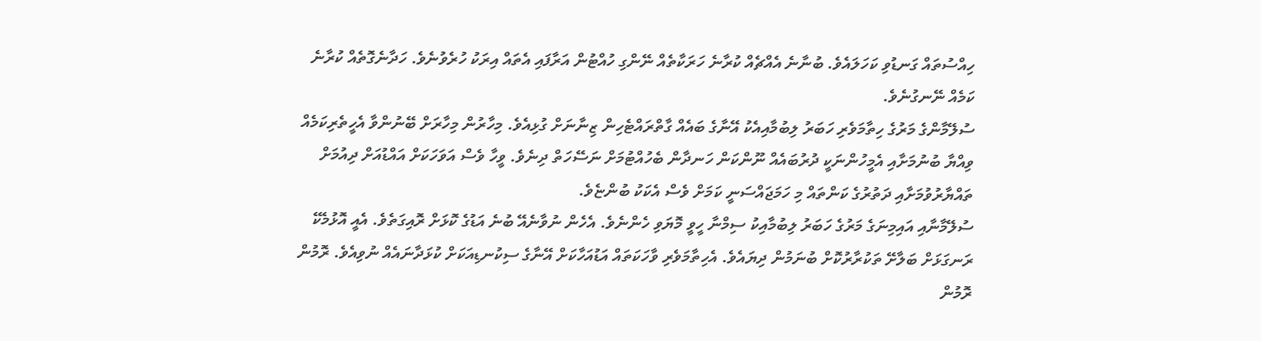ހިއްސުތައް ގަނޑުވި ކަހަލައެވެ. ބުނާނެ އެއްޗެއް ކުރާނެ ހަރަކާތެއް ނޭންގި ހުއްޓުން އަރާފައި އެތައް އިރަކު ހުރެވުނެވެ. ހަދާނެގޮތެއް ކުރާނެ ކަމެއް ނޭނގުނެވެ.
ސުލޭމާންގެ މަރުގެ ހިތާމަވެރި ހަބަރު ލިބުމާއިއެކު އޭނާގެ ބައެއް ގާތްރައްޓެހިން ޒިނާނަށް ގުޅިއެވެ. މިހާރުން މިހާރަށް ބޭނުންވާ އެހީތެރިކަމެއް ވިއްޔާ ބުނުމަށާއި އެމީހުންނަކީ ދުރުބައެއް ނޫންކަން ހަނދާން ބެހުއްޓުމަށް ނަސޭހަތް ދިނެވެ. ވީހާ ވެސް އަވަހަކަށް އައްޑުއަށް ދިއުމަށް ތައްޔާރުވުމަށާއި ދަތުރުގެ ކަންތައް މި ހަމަޖައްސަނީ ކަމަށް ވެސް އެކަކު ބުންޏެވެ.
ސުލޭމާނާއި އައިމިނަގެ މަރުގެ ހަބަރު ލިބުމާއިކު ސިމްނާ ހީވީ މޮޔަވި ހެންނެވެ. އެހެން ނުވާނެއޭ ބުނެ އަޑުގެ ކޮޅަށް ރޮއިގަތެވެ. އެއީ އޮޅުމެކޭ ރަނގަޅަށް ބަލާށޭ ތަކުރާރުކޮށް ބުނަމުން ދިޔައެވެ. އެހިތާމަވެރި ވާހަކަތައް އަޑުއަހާކަށް އޭނާގެ ސިކުނޑިއަކަށް ކުޅަދާނައެއް ނުވިއެވެ. ރޮމުން ރޮމުން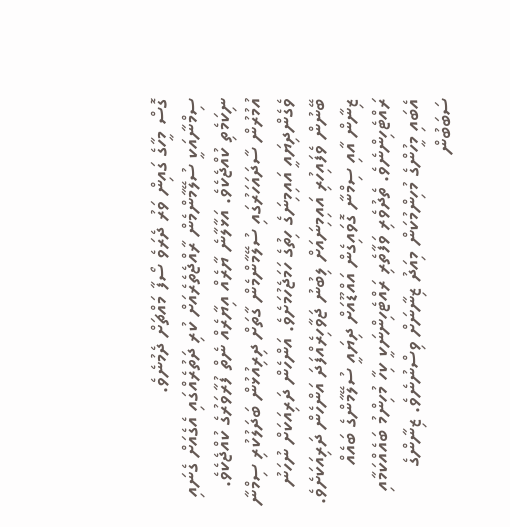ގޮސް މީހާގެ ގައިން ވަރު ދެރަވެ ސޯފާ މައްޗަށް ދެމުނެވެ.
ސިމްނާއަކީ ސުލޭމާންމެން ރާއްޖެތެރެއަށް ކުރި ދަތުރެއްގައި އެގެއަށް ގެނައި ނިކަމެތި ކުއްޖެކެވެ. އަޅާލާނެ ޔާރެއް އިޔާރެއް ނެތް ފުރާވަރުގެ ކުއްޖެކެވެ. އުމުރުން ސާދައަހަރުގައި ސުލޭމާންމެން ގާތަށް ދިރިއުޅުން ބަދަލުކުރި ސިމްނާ ވެގެންދިޔައީ އައިމިނަގެ ހިތުގެ ހަމަޖެހުމަށެވެ. އަންހެން ދަރިއަކަށް ނުހަނު ބޭނުން ވެފައިހުރި އައިމިނައަށް ލިބުނު ޖަވާހިރެއްފަދަ އަންހެން ދަރިއަކަށެވެ.
ޒިނާން އާއި ސިމްނާ ގޮވައިގެން އައްޑޫއަށް ދިޔައީ ސުލޭމާންގެ ބައެއް ރައްޓެހިންނެވެ. ތެދުވެރި ވަފާތެރި ރައްޓެހިންނަކީ ކިހާ މުހިންމު ބައެއްކަމާއި އެބައި މީހުންގެ މުހިންމުކަން މިއަދު ޒިނާނަށް ވިސްނުނެވެ. ޒިނާންގެ ސަބަބުން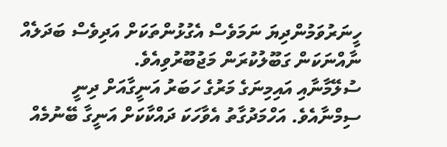ހީނަރުވަމުންދިޔަ ނަމަވެސް އެގުޅުންތަކަށް އަދިވެސް ބަދަލެއް ނާއްނަކަން ގަބޫލުކުރަން މަޖުބޫރުވިއެވެ.
ސުލޭމާނާއި އައިމިނަގެ މަރުގެ ހަބަރު އަނީގާއަށް ދިނީ ސިމްނާއެވެ. އަހްމަދުގާތު އެވާހަކަ ދައްކާކަށް އަނީގާ ބޭނުމެއް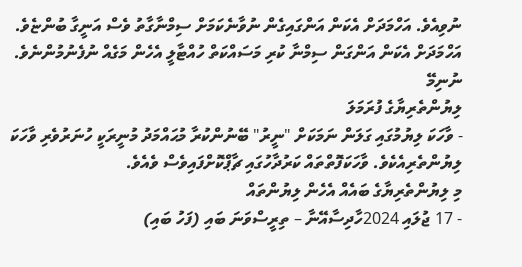ނުވިއެވެ. އަހްމަދަށް އެކަން އަންގައިގެން ނުވާނެކަމަށް ސިމްނާގާތު ވެސް އަނީގާ ބުންޏެވެ. އަހްމަދަށް އެކަން އަންގަން ސިމްނާ ކުރި މަސައްކަތް ހުއްޓާލީ އެހެން މަގެއް ނުފެނުމުންނެވެ.
ނުނިމޭ
ލިޔުންތެރިޔާގެ ފުރަމަލަ
- ވާހަކަ ލިޔުމުގައި ގަލަން ނަމަކަށް "ނީރު" ބޭނުންކުރާ މުޙައްމަދު މުނީރަކީ ހުނަރުވެރި ވާހަކަ ލިޔުންތެރިއެކެވެ. ވާހަކަފޮތްތައް ކަރުދާހުގައި ޗާޕްކޮށްފައިވެސް ވެއެވެ.
މި ލިޔުންތެރިޔާގެ ބައެއް އެހެން ލިޔުންތައް
- 17 ޖުލައި 2024ހާދިސާއޭނާ – ތިރީސްވަނަ ބައި (ފަހު ބައި)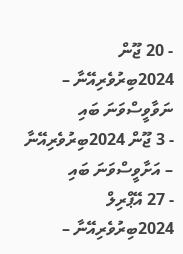- 20 ޖޫން 2024ބިރުވެރިއޭނާ – ނަވާވީސްވަނަ ބައި
- 3 ޖޫން 2024ބިރުވެރިއޭނާ – އަށާވީސްވަނަ ބައި
- 27 އޭޕްރިލް 2024ބިރުވެރިއޭނާ –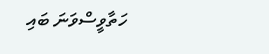ހަތާވީސްވަނަ ބައި